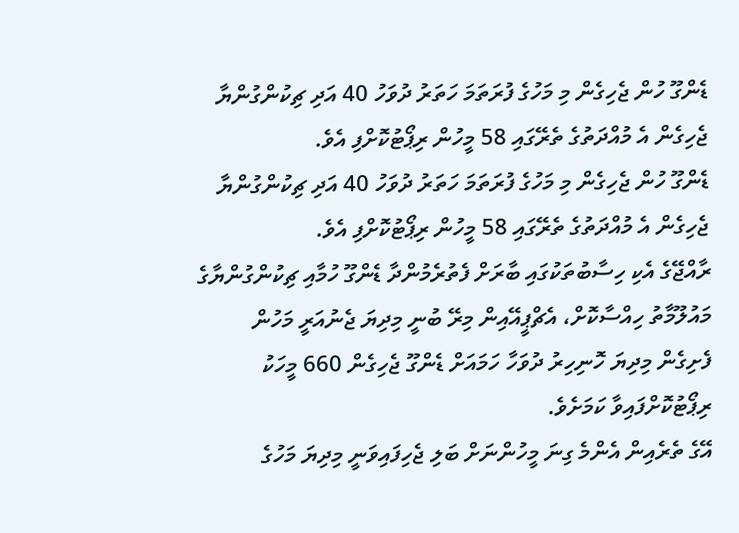ޑެންގޫ ހުން ޖެހިގެން މި މަހުގެ ފުރަތަމަ ހަތަރު ދުވަހު 40 އަދި ޗިކުންގުންޔާ ޖެހިގެން އެ މުއްދަތުގެ ތެރޭގައި 58 މީހުން ރިޕޯޓުކޮށްފި އެވެ.
ޑެންގޫ ހުން ޖެހިގެން މި މަހުގެ ފުރަތަމަ ހަތަރު ދުވަހު 40 އަދި ޗިކުންގުންޔާ ޖެހިގެން އެ މުއްދަތުގެ ތެރޭގައި 58 މީހުން ރިޕޯޓުކޮށްފި އެވެ.
ރާއްޖޭގެ އެކި ހިސާބުތަކުގައި ބާރަށް ފެތުރެމުންދާ ޑެންގޫ ހުމާއި ޗިކުންގުންޔާގެ މައުލޫމާތު ހިއްސާކޮށް، އެޗްޕީއޭއިން މިރޭ ބުނީ މިދިޔަ ޖެނުއަރީ މަހުން ފެށިގެން މިދިޔަ ހޮނިހިރު ދުވަހާ ހަމައަށް ޑެންގޫ ޖެހިގެން 660 މީހަކު ރިޕޯޓުކޮށްފައިވާ ކަމަށެވެ.
އޭގެ ތެރެއިން އެންމެ ގިނަ މީހުންނަށް ބަލި ޖެހިފައިވަނީ މިދިޔަ މަހުގެ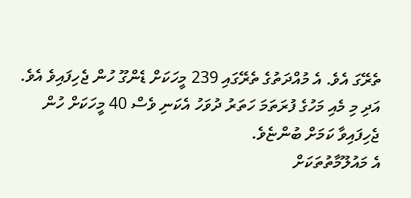ތެރޭގަ އެވެ. އެ މުއްދަތުގެ ތެރޭގައި 239 މީހަކަށް ޑެންގޫ ހުން ޖެހިފައިވެ އެވެ. އަދި މި މެއި މަހުގެ ފުރަތަމަ ހަތަރު ދުވަހު އެކަނި ވެސް 40 މީހަކަށް ހުން ޖެހިފައިވާ ކަމަށް ބުންޏެވެ.
އެ މައުލޫމާތުތަކަށް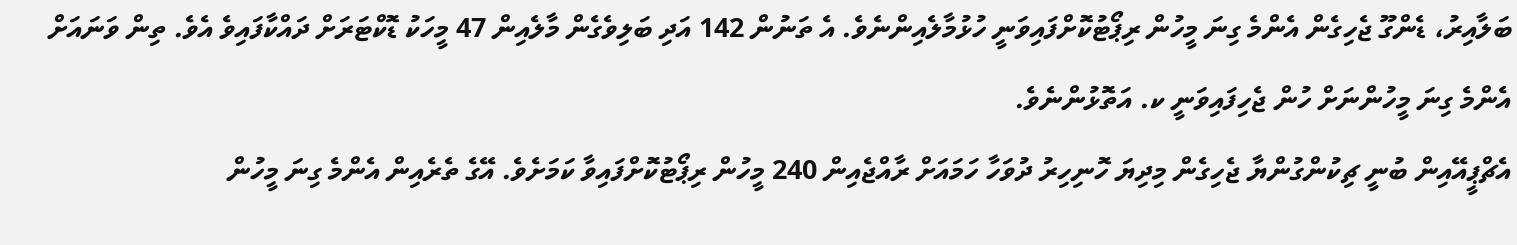ބަލާއިރު، ޑެންގޫ ޖެހިގެން އެންމެ ގިނަ މީހުން ރިޕޯޓުކޮށްފައިވަނީ ހުޅުމާލެއިންނެވެ. އެ ތަނުން 142 އަދި ބަލިވެގެން މާލެއިން 47 މީހަކު ޑޮކްޓަރަށް ދައްކާފައިވެ އެވެ. ތިން ވަނައަށް އެންމެ ގިނަ މީހުންނަށް ހުން ޖެހިފައިވަނީ ކ. އަތޮޅުންނެވެ.
އެޗްޕީއޭއިން ބުނީ ޗިކުންގުންޔާ ޖެހިގެން މިދިޔަ ހޮނިހިރު ދުވަހާ ހަމައަށް ރާއްޖެއިން 240 މީހުން ރިޕޯޓުކޮށްފައިވާ ކަމަށެވެ. އޭގެ ތެރެއިން އެންމެ ގިނަ މީހުން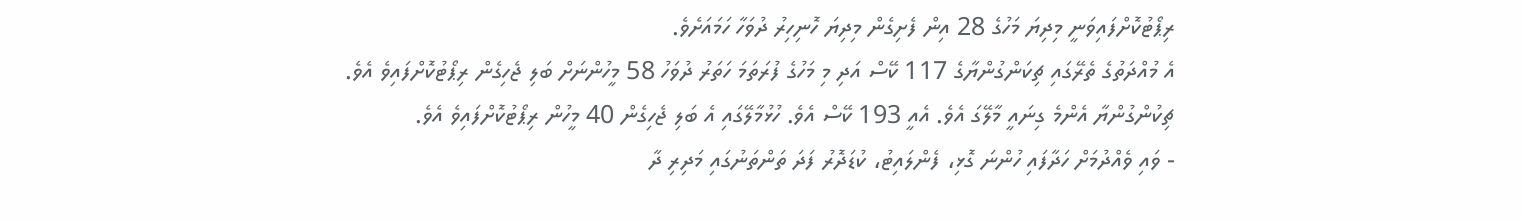ރިޕޯޓުކޮށްފައިވަނީ މިދިޔަ މަހުގެ 28 އިން ފެށިގެން މިދިޔަ ހޮނިހިރު ދުވަހާ ހަމައަށެވެ.
އެ މުއްދަތުގެ ތެރޭގައި ޗިކަންގުންޔާގެ 117 ކޭސް އަދި މި މަހުގެ ފުރަތަމަ ހަތަރު ދުވަހު 58 މީހުންނަށް ބަލި ޖެހިގެން ރިޕޯޓުކޮށްފައިވެ އެވެ.
ޗިކުންގުންޔާ އެންމެ ގިނައީ މާލޭގަ އެވެ. އެއީ 193 ކޭސް އެވެ. ހުޅުމާލޭގައި އެ ބަލި ޖެހިގެން 40 މީހުން ރިޕޯޓުކޮށްފައިވެ އެވެ.
- ވައި ވެއްދުމަށް ހަދާފައި ހުންނަ ގޮޅި، ފެންލައިޓު، ކުޑަދޮރު ފަދަ ތަންތަނުގައި މަދިރި ދާ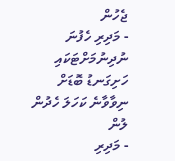ޖެހުން
- މަދިރި ހެފުނަ ނުދިނުމަށްޓަކައި ހަށިގަނޑު ބޮޑަށް ނިވާވާނެ ކަހަލަ ހެދުން ލުން
- މަދިރި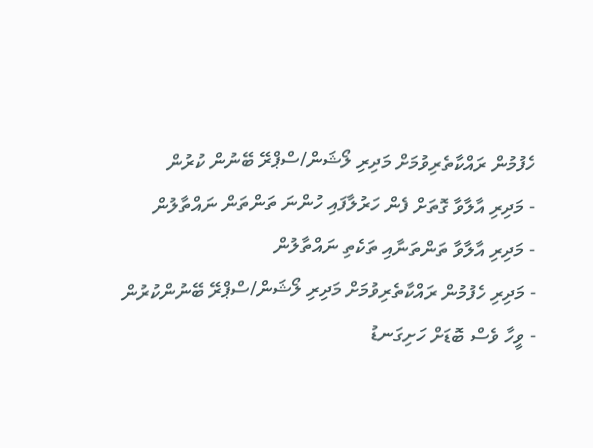ހެފުމުން ރައްކާތެރިވުމަށް މަދިރި ލޯޝަން/ސްޕްރޭ ބޭނުން ކުރުން
- މަދިރި އާލާވާ ގޮތަށް ފެން ހަރުލާފައި ހުންނަ ތަންތަން ނައްތާލުން
- މަދިރި އާލާވާ ތަންތަނާއި ތަކެތި ނައްތާލުން
- މަދިރި ހެފުމުން ރައްކާތެރިވުމަށް މަދިރި ލޯޝަން/ސްޕްރޭ ބޭނުންކުރުން
- ވީހާ ވެސް ބޮޑަށް ހަށިގަނޑު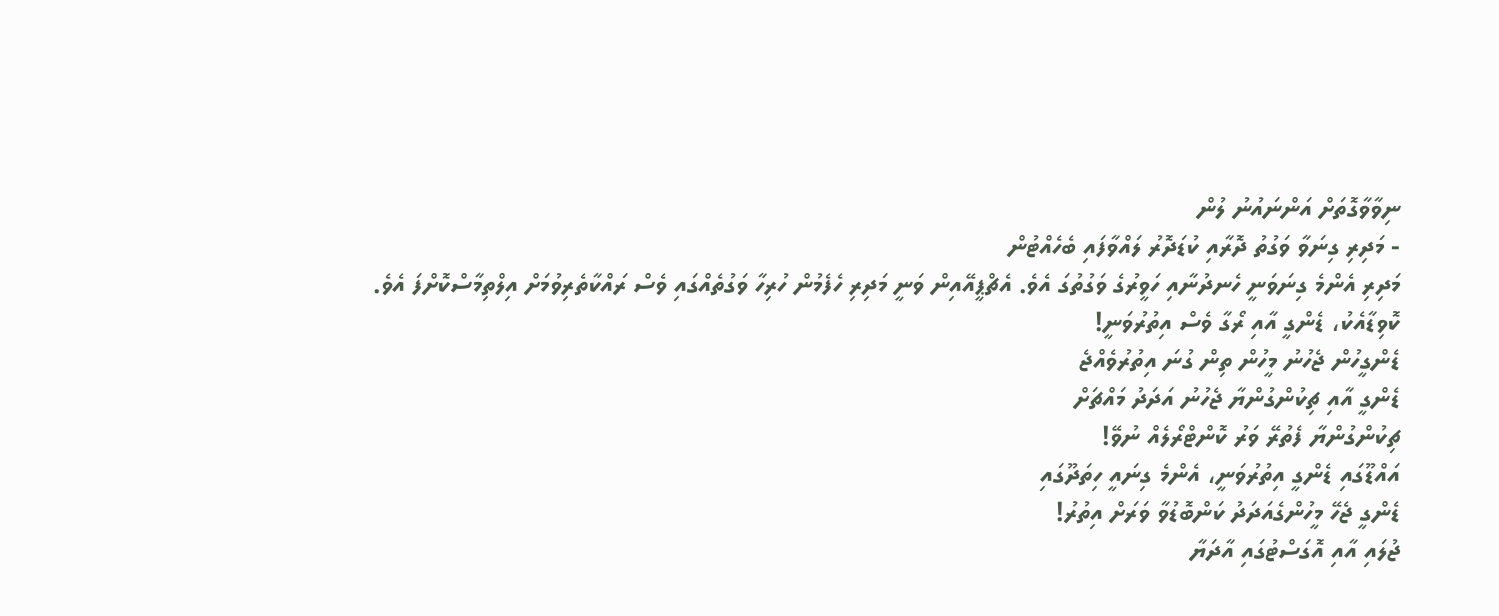ނިވާވާގޮތަށް އަންނައުނު ލުން
- މަދިރި ގިނަވާ ވަގުތު ދޮރާއި ކުޑަދޮރު ލައްވާފައި ބެހެއްޓުން
މަދިރި އެންމެ ގިނަވަނީ ހެނދުނާއި ހަވީރުގެ ވަގުތުގަ އެވެ. އެޗްޕީއޭއިން ވަނީ މަދިރި ހެފެމުން ހުރިހާ ވަގުތެއްގައި ވެސް ރައްކާތެރިވުމަށް އިލްތިމާސްކޮށްފަ އެވެ.
ކޮވިޑާއެކު، ޑެންގީ އާއި ރޯގާ ވެސް އިތުރުވަނީ!
ޑެންގީހުން ޖެހުނު މީހުން ތިން ގުނަ އިތުރުވެއްޖެ
ޑެންގީ އާއި ޗިކުންގުންޔާ ޖެހުނު އަދަދު މައްޗަށް
ޗިކުންގުންޔާ ފެތުރޭ ވަރު ކޮންޓްރޯލެއް ނުވޭ!
އައްޑޫގައި ޑެންގީ އިތުރުވަނީ، އެންމެ ގިނައީ ހިތަދޫގައި
ޑެންގީ ޖެހޭ މީހުންގެއަދަދު ކަންބޮޑުވާ ވަރަށް އިތުރު!
ޖުލައި އާއި އޮގަސްޓުގައި އާދަޔާ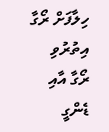ހިލާފަށް ރޯގާ އިތުރުވި
ރޯގާ އާއި ޑެންގީ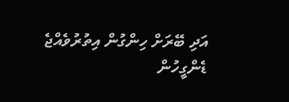އަދި ބޭރަށް ހިންގުން އިތުރުވެއްޖެ
ޑެންގީހުން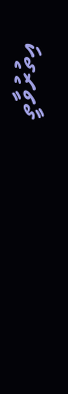އިތުރުވާތީ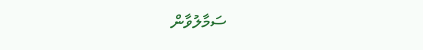ސަމާލުވާން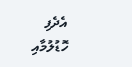އެދެފި
ހޮޑުލުމާއި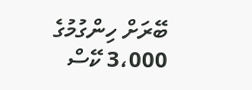ބޭރަށް ހިންގުމުގެ 3،000 ކޭސް